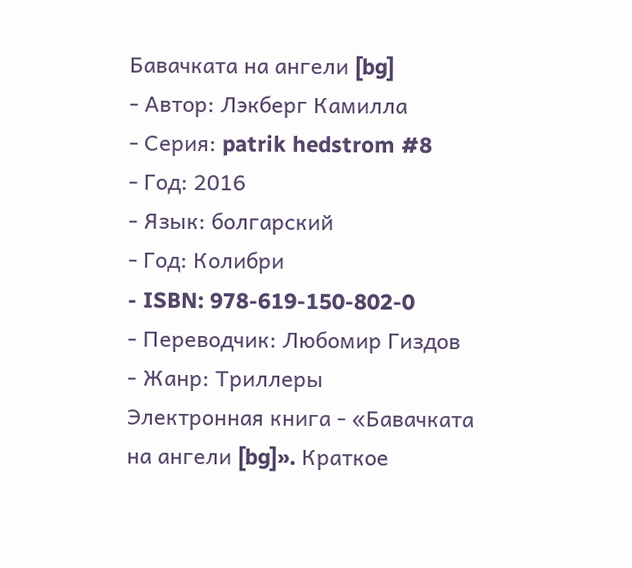Бавачката на ангели [bg]
- Автор: Лэкберг Камилла
- Серия: patrik hedstrom #8
- Год: 2016
- Язык: болгарский
- Год: Колибри
- ISBN: 978-619-150-802-0
- Переводчик: Любомир Гиздов
- Жанр: Триллеры
Электронная книга - «Бавачката на ангели [bg]». Краткое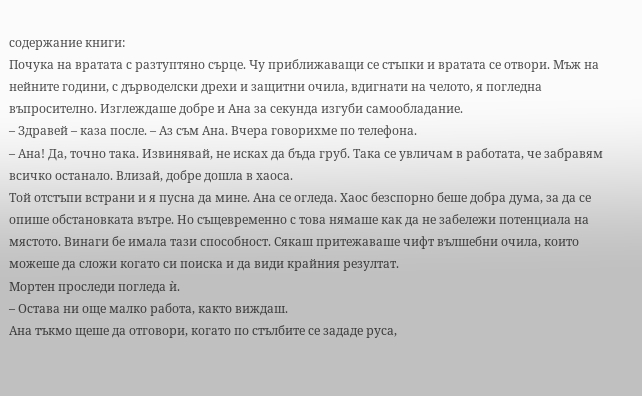содержание книги:
Почука на вратата с разтуптяно сърце. Чу приближаващи се стъпки и вратата се отвори. Мъж на нейните години, с дърводелски дрехи и защитни очила, вдигнати на челото, я погледна въпросително. Изглеждаше добре и Ана за секунда изгуби самообладание.
– Здравей – каза после. – Аз съм Ана. Вчера говорихме по телефона.
– Ана! Да, точно така. Извинявай, не исках да бъда груб. Така се увличам в работата, че забравям всичко останало. Влизай, добре дошла в хаоса.
Той отстъпи встрани и я пусна да мине. Ана се огледа. Хаос безспорно беше добра дума, за да се опише обстановката вътре. Но същевременно с това нямаше как да не забележи потенциала на мястото. Винаги бе имала тази способност. Сякаш притежаваше чифт вълшебни очила, които можеше да сложи когато си поиска и да види крайния резултат.
Мортен проследи погледа ѝ.
– Остава ни още малко работа, както виждаш.
Ана тъкмо щеше да отговори, когато по стълбите се зададе руса,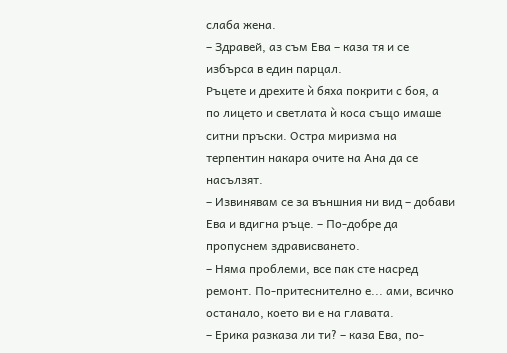слаба жена.
– Здравей, аз съм Ева – каза тя и се избърса в един парцал.
Ръцете и дрехите ѝ бяха покрити с боя, а по лицето и светлата ѝ коса също имаше ситни пръски. Остра миризма на терпентин накара очите на Ана да се насълзят.
– Извинявам се за външния ни вид – добави Ева и вдигна ръце. – По-добре да пропуснем здрависването.
– Няма проблеми, все пак сте насред ремонт. По-притеснително е... ами, всичко останало, което ви е на главата.
– Ерика разказа ли ти? – каза Ева, по-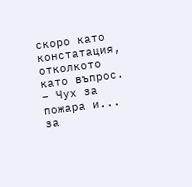скоро като констатация, отколкото като въпрос.
– Чух за пожара и... за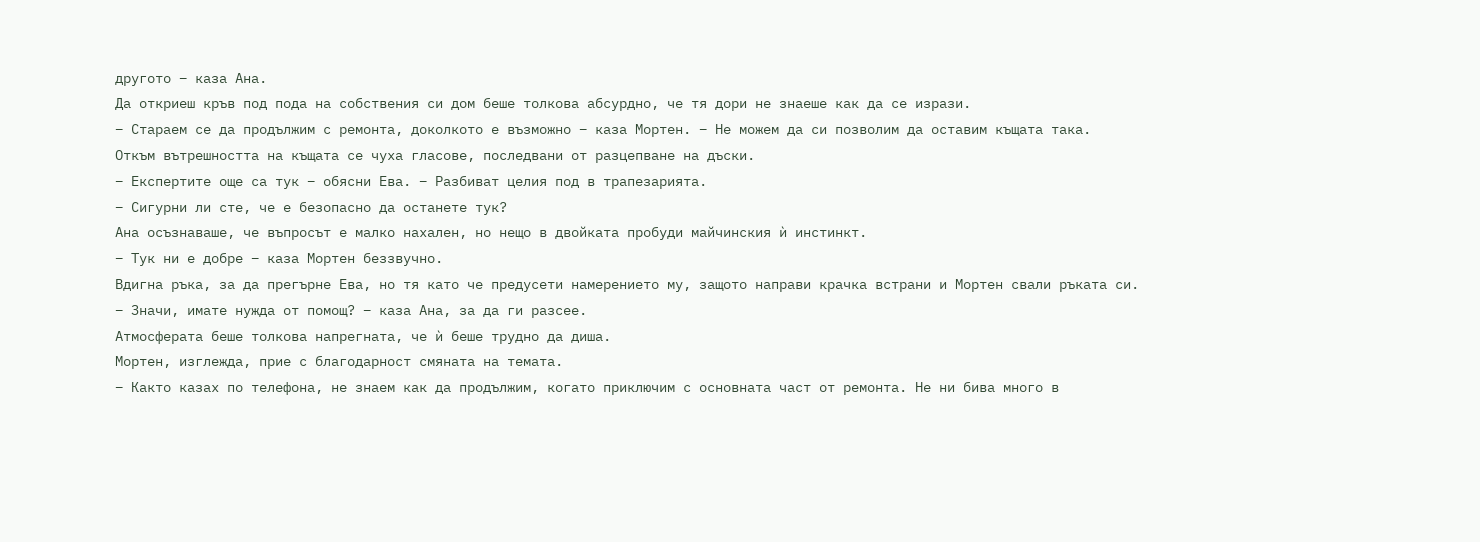другото – каза Ана.
Да откриеш кръв под пода на собствения си дом беше толкова абсурдно, че тя дори не знаеше как да се изрази.
– Стараем се да продължим с ремонта, доколкото е възможно – каза Мортен. – Не можем да си позволим да оставим къщата така.
Откъм вътрешността на къщата се чуха гласове, последвани от разцепване на дъски.
– Експертите още са тук – обясни Ева. – Разбиват целия под в трапезарията.
– Сигурни ли сте, че е безопасно да останете тук?
Ана осъзнаваше, че въпросът е малко нахален, но нещо в двойката пробуди майчинския ѝ инстинкт.
– Тук ни е добре – каза Мортен беззвучно.
Вдигна ръка, за да прегърне Ева, но тя като че предусети намерението му, защото направи крачка встрани и Мортен свали ръката си.
– Значи, имате нужда от помощ? – каза Ана, за да ги разсее.
Атмосферата беше толкова напрегната, че ѝ беше трудно да диша.
Мортен, изглежда, прие с благодарност смяната на темата.
– Както казах по телефона, не знаем как да продължим, когато приключим с основната част от ремонта. Не ни бива много в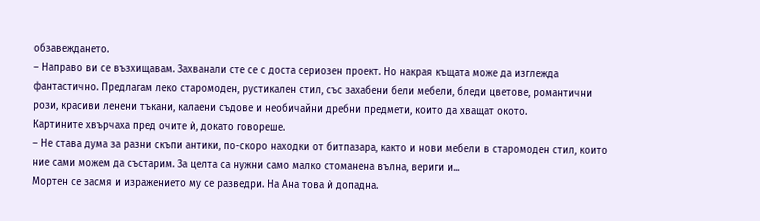обзавеждането.
– Направо ви се възхищавам. Захванали сте се с доста сериозен проект. Но накрая къщата може да изглежда фантастично. Предлагам леко старомоден, рустикален стил, със захабени бели мебели, бледи цветове, романтични рози, красиви ленени тъкани, калаени съдове и необичайни дребни предмети, които да хващат окото.
Картините хвърчаха пред очите ѝ, докато говореше.
– Не става дума за разни скъпи антики, по-скоро находки от битпазара, както и нови мебели в старомоден стил, които ние сами можем да състарим. За целта са нужни само малко стоманена вълна, вериги и...
Мортен се засмя и изражението му се разведри. На Ана това ѝ допадна.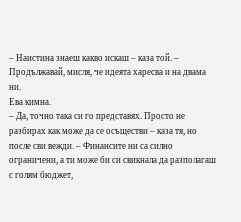– Наистина знаеш какво искаш – каза той. – Продължавай, мисля, че идеята харесва и на двама ни.
Ева кимна.
– Да, точно така си го представях. Просто не разбирах как може да се осъществи – каза тя, но после сви вежди. – Финансите ни са силно ограничени, а ти може би си свикнала да разполагаш с голям бюджет,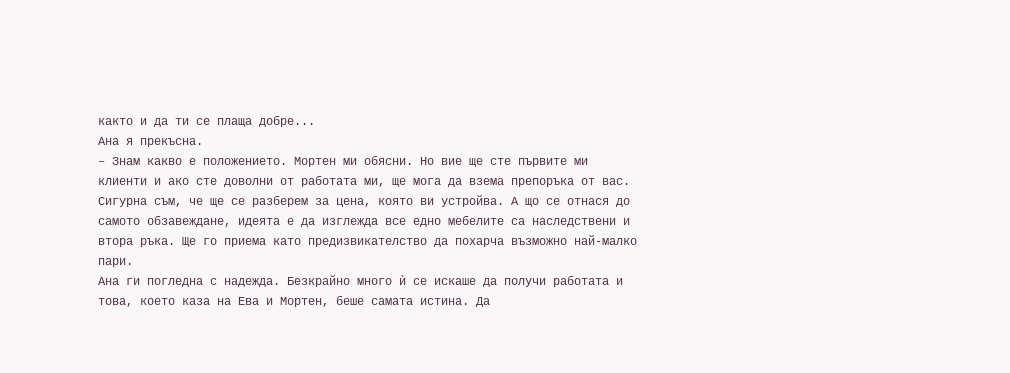както и да ти се плаща добре...
Ана я прекъсна.
– Знам какво е положението. Мортен ми обясни. Но вие ще сте първите ми клиенти и ако сте доволни от работата ми, ще мога да взема препоръка от вас. Сигурна съм, че ще се разберем за цена, която ви устройва. А що се отнася до самото обзавеждане, идеята е да изглежда все едно мебелите са наследствени и втора ръка. Ще го приема като предизвикателство да похарча възможно най-малко пари.
Ана ги погледна с надежда. Безкрайно много ѝ се искаше да получи работата и това, което каза на Ева и Мортен, беше самата истина. Да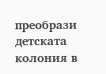преобрази детската колония в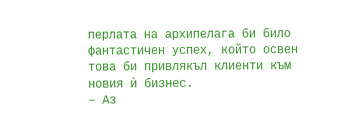перлата на архипелага би било фантастичен успех, който освен това би привлякъл клиенти към новия ѝ бизнес.
– Аз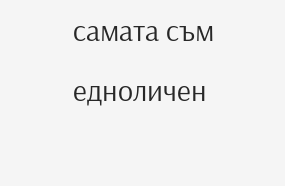самата съм едноличен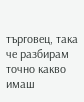търговец, така че разбирам точно какво имаш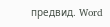предвид. Word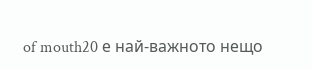of mouth20 е най-важното нещо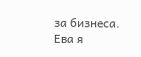за бизнеса.
Ева я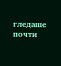гледаше почти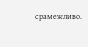срамежливо.